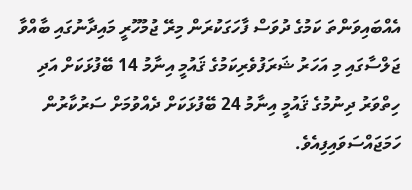އެއްބައިވަންތަ ކަމުގެ ދުވަސް ފާހަގަކުރަން މިރޭ ޖުމުހޫރީ މައިދާނުގައި ބާއްވާ ޖަލްސާގައި މި އަހަރު ޝަރަފުވެރިކަމުގެ ޤައުމީ އިނާމު 14 ބޭފުޅަކަށް އަދި ހިތްވަރު ދިނުމުގެ ޤައުމީ އިނާމު 24 ބޭފުޅަކަށް ދެއްވުމަށް ސަރުކާރުން ހަމަޖައްސަވައިފިއެވެ.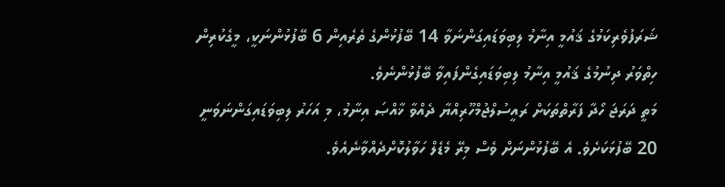ޝަރަފުވެރިކަމުގެ ޤައުމީ އިނާމު ލިބިވަޑައިގަންނަވާ 14 ބޭފުޅުންގެ ތެރެއިން 6 ބޭފުޅުންނަކީ، މީގެކުރިން ހިތްވަރު ދިނުމުގެ ޤައުމީ އިނާމު ލިބިވަޑައިގެންފައިވާ ބޭފުޅުންނެވެ.
މަތީ ދަރަޖަ ހޯދާ ފަރާތްތަކަށް ރައީސުލްޖުމްހޫރިއްޔާ ދެއްވާ ޚާއްޞަ އިނާމު، މި އަހަރު ލިބިވަޑައިގަންނަވަނީ 20 ބޭފުޅަކަށެވެ. އެ ބޭފުޅުންނަށް ވެސް މިރޭ މެޑެލް ހަވާލުކޮށްދެއްވާނެއެވެ.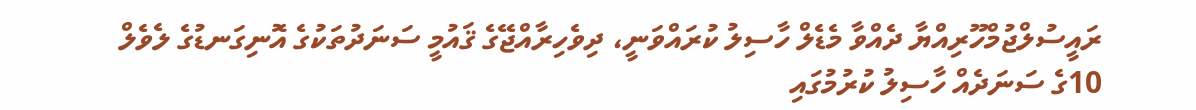ރައީސުލްޖުމްހޫރިއްޔާ ދެއްވާ މެޑެލް ހާސިލު ކުރައްވަނީ، ދިވެހިރާއްޖޭގެ ޤައުމީ ސަނަދުތަކުގެ އޮނިގަނޑުގެ ލެވެލް 10ގެ ސަނަދެއް ހާސިލު ކުރުމުގައި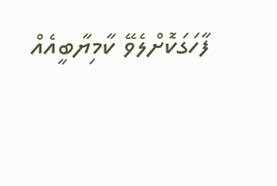ފާހަގަކޮށްލެވޭ ކާމިޔާބީއެއް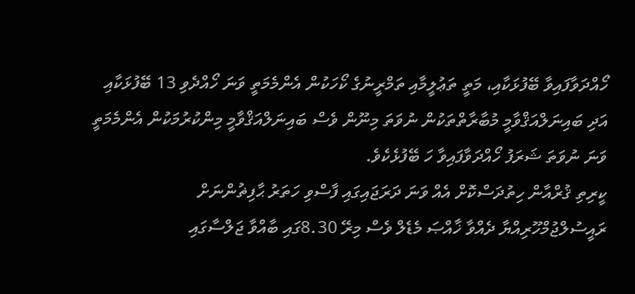ހޯއްދަވާފައިވާ ބޭފުޅަކާއި، މަތީ ތަޢުލީމާއި ތަމްރީނުގެ ކޯހަކުން އެންމެމަތީ ވަނަ ހޯއްދެވި 13 ބޭފުޅަކާއި އަދި ބައިނަލްއަޤްވާމީ މުބާރާތްތަކުން ނުވަތަ މިނޫން ވެސް ބައިނަލްއަޤްވާމީ މިންކުރުމަކުން އެންމެމަތީ ވަނަ ނުވަތަ ޝަރަފު ހޯއްދަވާފައިވާ ހަ ބޭފުޅެކެވެ.
ކީރިތި ޤުރްއާން ހިތުދަސްކޮށް އެއް ވަނަ ދަރަޖައިގައި ފާސްވި ހަތަރު ޙާފިޡުންނަށް ރައީސުލްޖުމްހޫރިއްޔާ ދެއްވާ ޚާއްޞަ މެޑެލް ވެސް މިރޭ 8.30ގައި ބާއްވާ ޖަލްސާގައި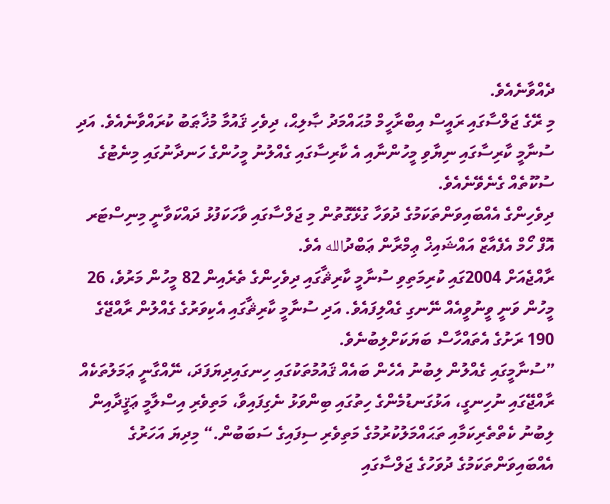ދެއްވާނެއެވެ.
މި ރޭގެ ޖަލްސާގައި ރައީސް އިބްރާހީމް މުޙައްމަދު ޞާލިޙް، ދިވެހި ޤައުމާ މުޚާޠަބު ކުރައްވާނެއެވެ. އަދި ސުނާމީ ކާރިސާގައި ނިޔާވި މީހުންނާއި އެ ކާރިސާގައި ގެއްލުނު މީހުންގެ ހަނދާނުގައި މިނެޓުގެ ސުކޫތެއް ގެނެވޭނެއެވެ.
ދިވެހިންގެ އެއްބައިވަންތަކަމުގެ ދުވަހާ ގުޅޭގޮތުން މި ޖަލްސާގައި ވާހަކަފުޅު ދައްކަވާނީ މިނިސްޓަރ އޮފް ހޯމް އެފެއާޒް އައްޝައިޚް ޢިމްރާން ޢަބްދުالله އެވެ.
ރާއްޖެއަށް 2004ގައި ކުރިމަތިވި ސުނާމީ ކާރިޘާގައި ދިވެހިންގެ ތެރެއިން 82 މީހުން މަރުވެ، 26 މީހުން ވަނީ ވީނުވީއެއް ނޭނގި ގެއްލިފައެވެ. އަދި ސުނާމީ ކާރިޘާގައި އެކިވަރުގެ ގެއްލުން ރާއްޖޭގެ 190 ރަށުގެ އެތައްހާސް ބަޔަކަށްލިބުނެވެ.
”ސުނާމީގައި ގެއްލުން ލިބުނު އެހެން ބައެއް ޤައުމުތަކުގައި ހިނގައިދިޔަފަދަ، ނޭއްގާނީ ޢަމަލުތަކެއް ރާއްޖޭގައި ނުހިނގީ، އަޅުގަނޑުމެންގެ ހިތުގައި ބިންވަޅު ނެގިފައިވާ، މަތިވެރި އިސްލާމީ ޢަޤީދާއިން ލިބުނު ކެތްތެރިކަމާއި ތަޙައްމަލުކުރުމުގެ މަތިވެރި ސިފައިގެ ސަބަބުން.“ މިދިޔަ އަހަރުގެ އެއްބައިވަންތަކަމުގެ ދުވަހުގެ ޖަލްސާގައި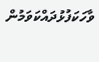ވާހަކަފުޅުދައްކަވަމުން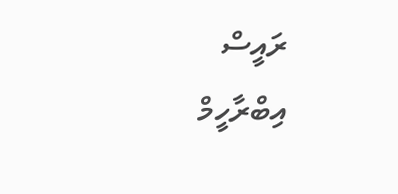ރައީސް އިބްރާހީމް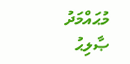މުޙައްމަދު ޞާލިޙު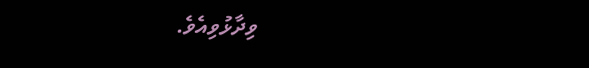ވިދާޅުވިއެވެ.